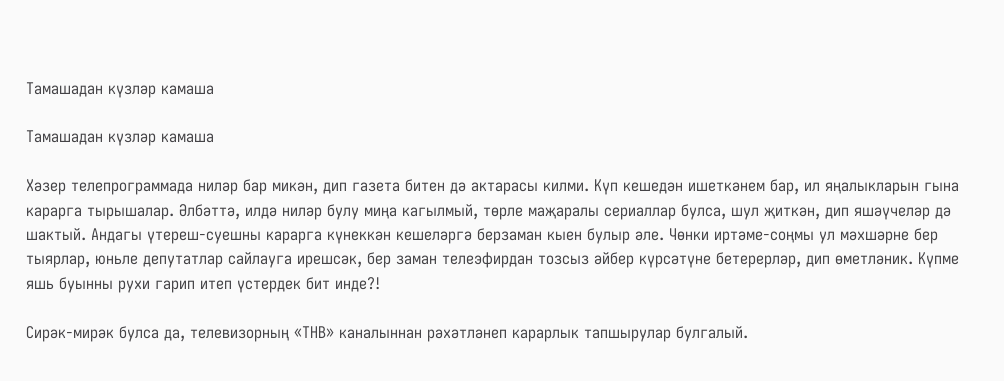Тамашадан күзләр камаша

Тамашадан күзләр камаша

Хәзер телепрограммада ниләр бар микән, дип газета битен дә актарасы килми. Күп кешедән ишеткәнем бар, ил яңалыкларын гына карарга тырышалар. Әлбәттә, илдә ниләр булу миңа кагылмый, төрле маҗаралы сериаллар булса, шул җиткән, дип яшәүчеләр дә шактый. Андагы үтереш-суешны карарга күнеккән кешеләргә берзаман кыен булыр әле. Чөнки иртәме-соңмы ул мәхшәрне бер тыярлар, юньле депутатлар сайлауга ирешсәк, бер заман телеэфирдан тозсыз әйбер күрсәтүне бетерерләр, дип өметләник. Күпме яшь буынны рухи гарип итеп үстердек бит инде?!

Сирәк-мирәк булса да, телевизорның «ТНВ» каналыннан рәхәтләнеп карарлык тапшырулар булгалый.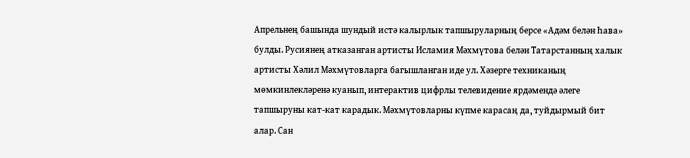Апрельнең башында шундый истә калырлык тапшыруларның берсе «Адәм белән Һава» булды. Русиянең атказанган артисты Исламия Мәхмүтова белән Татарстанның халык артисты Хәлил Мәхмүтовларга багышланган иде ул. Хәзерге техниканың мөмкинлекләренә куанып, интерактив цифрлы телевидение ярдәмендә әлеге тапшыруны кат-кат карадык. Мәхмүтовларны күпме карасаң да, туйдырмый бит алар. Сан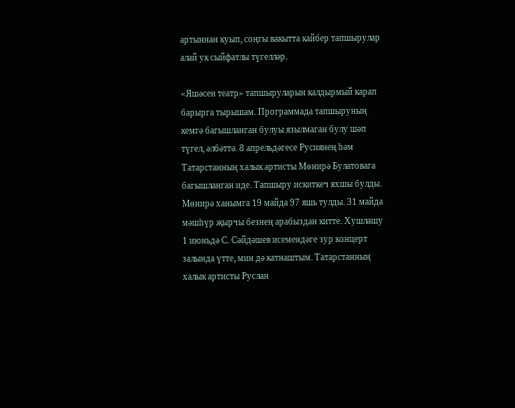артыннан куып, соңгы вакытта кайбер тапшырулар алай ук сыйфатлы түгелләр.

«Яшәсен театр» тапшыруларын калдырмый карап барырга тырышам. Программада тапшыруның кемгә багышланган булуы язылмаган булу шәп түгел, әлбәттә. 8 апрельдәгесе Русиянең һәм Татарстанның халык артисты Мөнирә Булатовага багышланган иде. Тапшыру искиткеч яхшы булды. Мөнирә ханымга 19 майда 97 яшь тулды. 31 майда мәшһүр җырчы безнең арабыздан китте. Хушлашу 1 июньдә С. Сәйдәшев исемендәге зур концерт залында үтте, мин дә катнаштым. Татарстанның халык артисты Руслан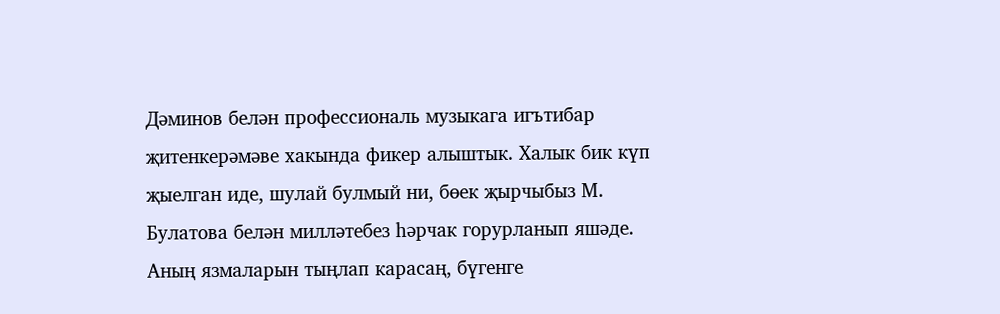Дәминов белән профессиональ музыкага игътибар җитенкерәмәве хакында фикер алыштык. Халык бик күп җыелган иде, шулай булмый ни, бөек җырчыбыз М. Булатова белән милләтебез һәрчак горурланып яшәде. Аның язмаларын тыңлап карасаң, бүгенге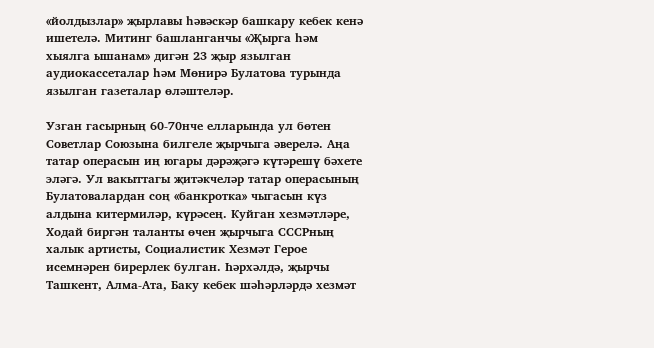«йолдызлар» җырлавы һәвәскәр башкару кебек кенә ишетелә. Митинг башланганчы «Җырга һәм хыялга ышанам» дигән 23 җыр язылган аудиокассеталар һәм Мөнирә Булатова турында язылган газеталар өләштеләр.

Узган гасырның 60-70нче елларында ул бөтен Советлар Союзына билгеле җырчыга әверелә. Аңа татар операсын иң югары дәрәҗәгә күтәрешү бәхете эләгә. Ул вакыттагы җитәкчеләр татар операсының Булатовалардан соң «банкротка» чыгасын күз алдына китермиләр, күрәсең. Куйган хезмәтләре, Ходай биргән таланты өчен җырчыга СССРның халык артисты, Социалистик Хезмәт Герое исемнәрен бирерлек булган. Һәрхәлдә, җырчы Ташкент, Алма-Ата, Баку кебек шәһәрләрдә хезмәт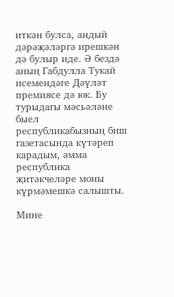иткән булса, андый дәрәҗәләргә ирешкән дә булыр иде. Ә бездә аның Габдулла Тукай исемендәге Дәүләт премиясе дә юк. Бу турыдагы мәсьәләне быел республикабызның биш газетасында күтәреп карадым, әмма республика җитәкчеләре моны күрмәмешкә салышты.

Мине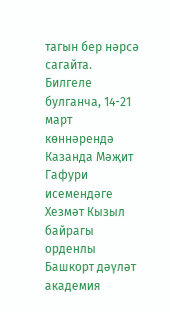тагын бер нәрсә сагайта. Билгеле булганча, 14-21 март көннәрендә Казанда Мәҗит Гафури исемендәге Хезмәт Кызыл байрагы орденлы Башкорт дәүләт академия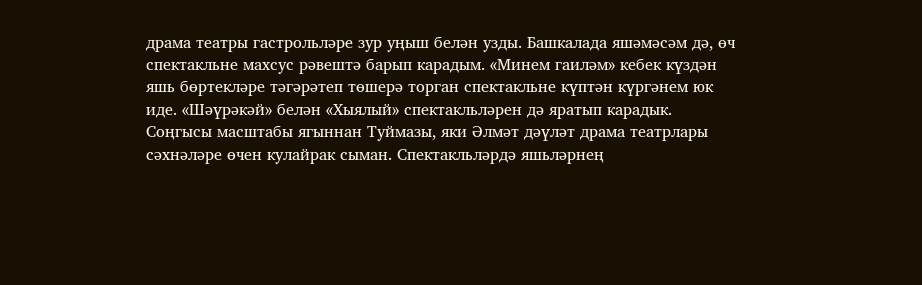драма театры гастрольләре зур уңыш белән узды. Башкалада яшәмәсәм дә, өч спектакльне махсус рәвештә барып карадым. «Минем гаиләм» кебек күздән яшь бөртекләре тәгәрәтеп төшерә торган спектакльне күптән күргәнем юк иде. «Шәүрәкәй» белән «Хыялый» спектакльләрен дә яратып карадык. Соңгысы масштабы ягыннан Туймазы, яки Әлмәт дәүләт драма театрлары сәхнәләре өчен кулайрак сыман. Спектакльләрдә яшьләрнең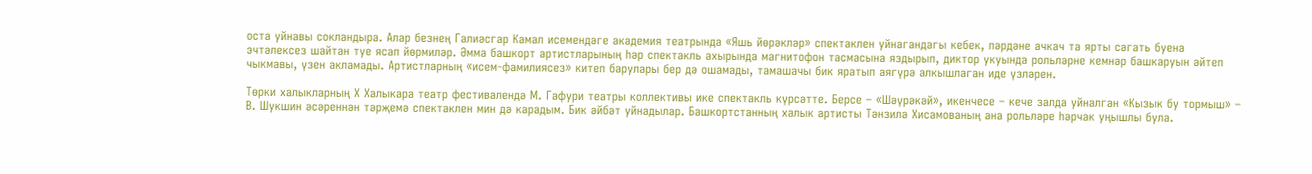оста уйнавы сокландыра. Алар безнең Галиәсгар Камал исемендәге академия театрында «Яшь йөрәкләр» спектаклен уйнагандагы кебек, пәрдәне ачкач та ярты сәгать буена эчтәлексез шайтан туе ясап йөрмиләр. Әмма башкорт артистларының һәр спектакль ахырында магнитофон тасмасына яздырып, диктор укуында рольләрне кемнәр башкаруын әйтеп чыкмавы, үзен акламады. Артистларның «исем-фамилиясез» китеп барулары бер дә ошамады, тамашачы бик яратып аягүрә алкышлаган иде үзләрен.

Төрки халыкларның Х Халыкара театр фестивалендә М. Гафури театры коллективы ике спектакль күрсәтте. Берсе – «Шәүрәкәй», икенчесе – кече залда уйналган «Кызык бу тормыш» – В. Шукшин әсәреннән тәрҗемә спектаклен мин дә карадым. Бик әйбәт уйнадылар. Башкортстанның халык артисты Тәнзилә Хисамованың ана рольләре һәрчак уңышлы була.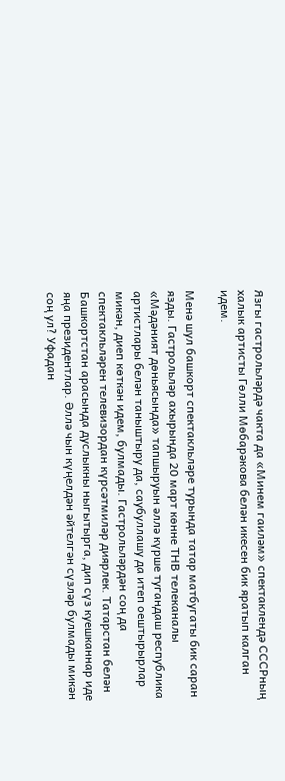Язгы гастрольләрдә чакта да «Минем гаиләм» спектаклендә СССРның халык артисты Гөлли Мөбарәкова белән икесен бик яратып калган идем.

Менә шул башкорт спектакльләре турында татар матбугаты бик саран язды. Гастрольләр ахырында 20 март көнне ТНВ телеканалы «Мәдәният дөньясында» тапшыруын әллә күрше тугандаш республика артистлары белән таныштыру да, саубуллашу да итеп оештырырлар микән, диеп көткән идем, булмады. Гастрольләрдән соң да спектакльләрен телевизордан күрсәтмиләр диярлек. Татарстан белән Башкортстан арасында дуслыкны ныгытырга, дип сүз куешканнар иде яңа президентлар. Әллә чын күңелдән әйтелгән сүзләр булмады микән соң ул? Уфадан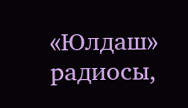«Юлдаш» радиосы,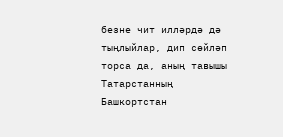безне чит илләрдә дә тыңлыйлар, дип сөйләп торса да, аның тавышы Татарстанның Башкортстан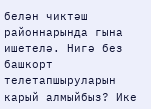белән чиктәш районнарында гына ишетелә. Нигә без башкорт телетапшыруларын карый алмыйбыз? Ике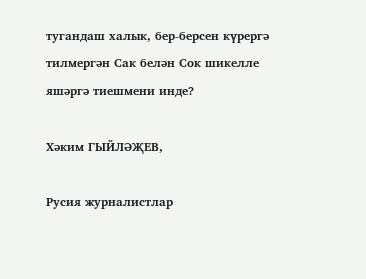тугандаш халык, бер-берсен күрергә тилмергән Сак белән Сок шикелле яшәргә тиешмени инде?

Хәким ГЫЙЛӘҖЕВ,

Русия журналистлар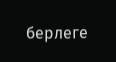берлеге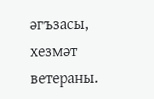әгъзасы, хезмәт ветераны.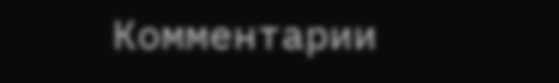Комментарии